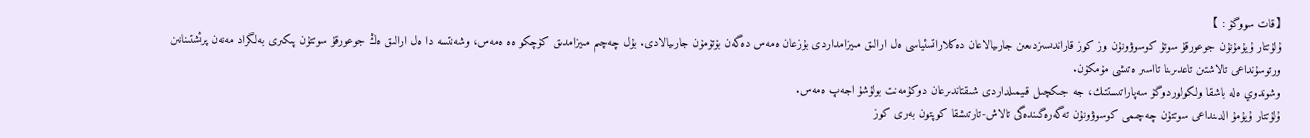【قات سۅۅگۉ : 】
ۇلۇتتار ۇيۇمۇنۇن جوعورقۇ سوتۇ كوسوۋونۇن ۅز كۅز قاراندىسىزدىعىن جارىيالاعان دەكلاراتسئياسى ەل ارالىق مىيزامداردى بۇزعان ەمەس دەگەن بۉتۉمۉن جارىيالادى. بۇل چەچىم مىيزامدىق كۉچكۅ ەە ەمەس، وشەنتسە دا ەل ارالىق ەڭ جوعورقۇ سوتتۇن پىكىرى بەلگراد مەنەن پرئشتىنانىن ورتوسۇنداعى تالاشتىن تاعدىرىنا تااسىر ەتىشى مۉمكۉن.
وشوندوي ەلە باشقا ۅلكۅلۅردۅگۉ سەپاراتىستتىك، جە جىكچىل قىيمىلداردى شىقتاندىرعان دوكۇمەنت بولۇشۇ اجەپ ەمەس.
ۇلۇتتار ۇيۇمۇ الدىنداعى سوتتۇن چەچىمى كوسوۋونۇن تەگەرەگىندەگى تالاش-تارتىشقا كۅپتۅن بەرى كۅز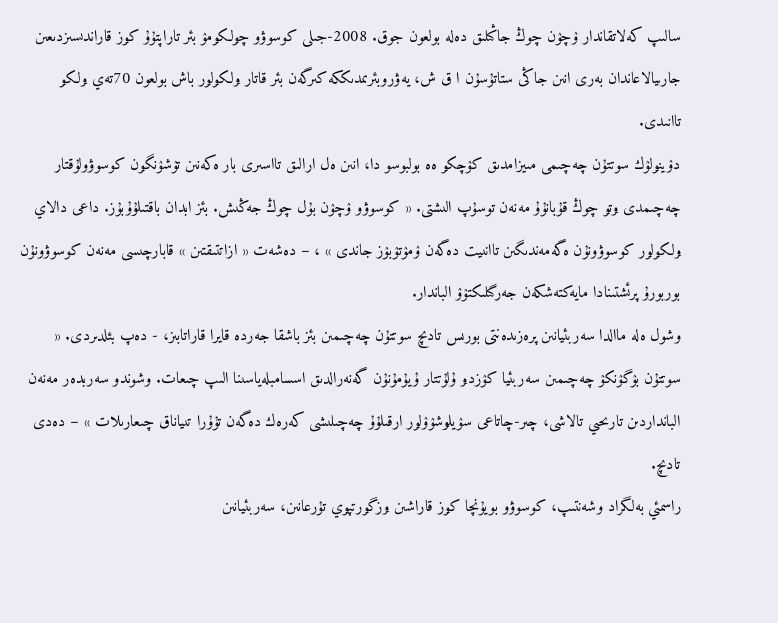سالىپ كەلاتقاندار ۉچۉن چوڭ جاڭىلىق دەلە بولعون جوق. 2008-جىلى كوسوۋو چۅلكۅمۉ بئر تاراپتۇۇ كۅز قاراندىسىزدىعىن جارىيالاعاندان بەرى انىن جاڭى ستاتۇسۇن ا ق ش، يەۋروبئرىمدىككە كىرگەن بئر قاتار ۅلكۅلۅر باش بولعون 70تەي ۅلكۅ تاانىدى.
دۉينۅلۉك سوتتۇن چەچىمى مىيزامدىق كۉچكۅ ەە بولبوسو دا، انىن ەل ارالىق تااسىرى بار ەكەنىن تۉشۉنگۅن كوسوۋولۇقتار چەچىمدى ۅتۅ چوڭ قۇبانۇۇ مەنەن توسۇپ الىشتى. « كوسوۋو ۉچۉن بۇل چوڭ جەڭىش. بئز ابدان باقتىلۇۇبۇز. داعى دالاي ۅلكۅلۅر كوسوۋونۇن ەگەمەندىگىن تاانىيت دەگەن ۉمۉتۉبۉز جاندى » ، – دەشەت « ازاتتىقتىن » قابارچىسى مەنەن كوسوۋونۇن بوربورۇ پرئشتىنادا مايەكتەشكەن جەرگىلىكتۉۉ الباندار.
وشول ەلە ماالدا سەربئيانىن پرەزىدەنتى بورىس تادىچ سوتتۇن چەچىمىن بئز باشقا جەردە قايرا قاراتابىز، - دەپ بئلدىردى. « سوتتۇن بۉگۉنكۉ چەچىمىن سەربئيا كۉزدۅ ۇلۇتتار ۇيۇمۇنۇن گەنەرالدىق اسسامبلەياسىنا الىپ چىعات. وشوندو سەربدەر مەنەن البانداردىن تارىحىي تالاشى، چىر-چاتاعى سۉيلۅشۉۉلۅر ارقىلۇۇ چەچىلىشى كەرەك دەگەن تۇۇرا تىياناق چىعارىلات » – دەدى تادىچ.
راسمئي بەلگراد وشەنتىپ، كوسوۋو بويۇنچا كۅز قاراشىن ۅزگۅرتپۅي تۇرعانىن، سەربئيانىن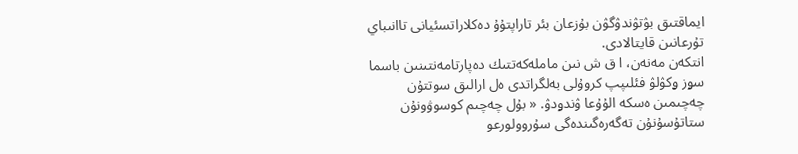ايماقتىق بۉتۉندۉگۉن بۇزعان بئر تاراپتۇۇ دەكلاراتسئيانى تاانىباي تۇرعانىن قايتالادى.
انتكەن مەنەن، ا ق ش نىن ماملەكەتتىك دەپارتامەنتىنىن باسما سۅز ۅكۉلۉ فئلىپپ كروۇلى بەلگراتدى ەل ارالىق سوتتۇن چەچىمىن ەسكە الۇۇعا ۉندۅدۉ. « بۇل چەچىم كوسوۋونۇن ستاتۇسۇنۇن تەگەرەگىندەگى سۇروولورعو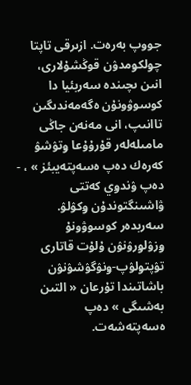جووپ بەرەت. ازىرقى تاپتا چۅلكۅمدۉن قوڭشۇلارى، انىن ىچىندە سەربئيا دا كوسوۋونۇن ەگەمەندىگىن تاانىپ، انى مەنەن جاڭى مامىلەلەر قۇرۇۇعا ۅتۉشۉ كەرەك دەپ ەسەپتەيبئز » ، - دەپ ۉندۅي كەتتى ۋاشىنگتوندۇن ۅكۉلۉ.
سەربدەر كوسوۋونۇ ۅزۉلۅرۉنۉن ۇلۇت قاتارى تۉپتۅلۉپ-ۅنۉگۉشۉنۉن باشاتىندا تۇرعان « التىن بەشىگى » دەپ ەسەپتەشەت.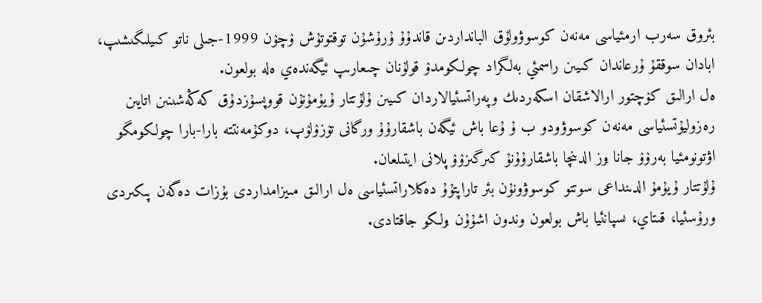بئروق سەرب ارمئياسى مەنەن كوسوۋولۇق البانداردىن قاندۇۇ ۇرۇشۇن توقتوتۇش ۉچۉن 1999-جىلى ناتو كىيلىگىشىپ، ابادان سوققۇ ۇرعاندان كىيىن راسمئي بەلگراد چۅلكۅمدۉ قولۇنان چىعارىپ ئيگەندەي ەلە بولعون.
ەل ارالىق كۉچتۅر ارالاشقان اسكەردىك وپەراتسئيالاردان كىيىن ۇلۇتتار ۇيۇمۇنۇن قووپسۇزدۇق كەڭەشىنىن اتايىن رەزوليۇتسئياسى مەنەن كوسوۋودو ب ۇ ۇعا باش ئيگەن باشقارۇۇ ورگانى تۉزۉلۉپ، دوكۇمەنتتە بارا-بارا چۅلكۅمگۅ اۋتونومئيا بەرۉۉ جانا ۅز الدىنچا باشقارۇۇنۇ كىرگىزۉۉ پلانى ايتىلعان.
ۇلۇتتار ۇيۇمۇ الدىنداعى سوتتو كوسوۋونۇن بئر تاراپتۇۇ دەكلاراتسئياسى ەل ارالىق مىيزامداردى بۇزات دەگەن پىكىردى ورۇسئيا، قىتاي، ىسپانئيا باش بولعون وندون اشۇۇن ۅلكۅ جاقتادى.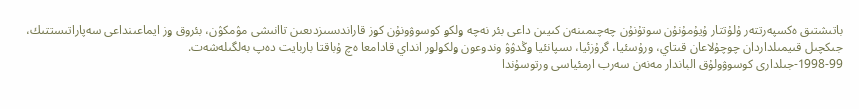باتىشتىق ەكسپەرتتەر ۇلۇتتار ۇيۇمۇنۇن سوتۇنۇن چەچىمىنەن كىيىن داعى بئر نەچە ۅلكۅ كوسوۋونۇن كۅز قاراندىسىزدىعىن تاانىشى مۉمكۉن، بئروق ۅز ايماعىنداعى سەپاراتىستتىك، جىكچىل قىيمىلداردان چوچۇلاعان قىتاي، ورۇسئيا، گرۇزئيا، ىسپانئيا ۅڭدۉۉ وندوعون ۅلكۅلۅر انداي قادامعا ەچ ۇباقتا باربايت دەپ بەلگىلەشەت.
1998-99-جىلدارى كوسوۋولۇق الباندار مەنەن سەرب ارمئياسى ورتوسۇندا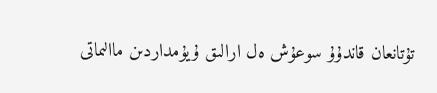تۇتانعان قاندۇۇ سوعۇش ەل ارالىق ۇيۇمداردىن ماالىماتى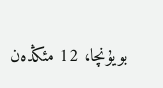بويۇنچا، 12 مئڭدەن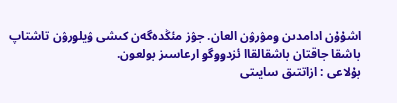اشۇۇن ادامدىن ۅمۉرۉن العان. جۉز مئڭدەگەن كىشى ۉيلۅرۉن تاشتاپ باشقا جاقتان باشقالقاا ئزدۅۅگۅ ارعاسىز بولعون.
بۇلاعى : ازاتتىق سايىتى